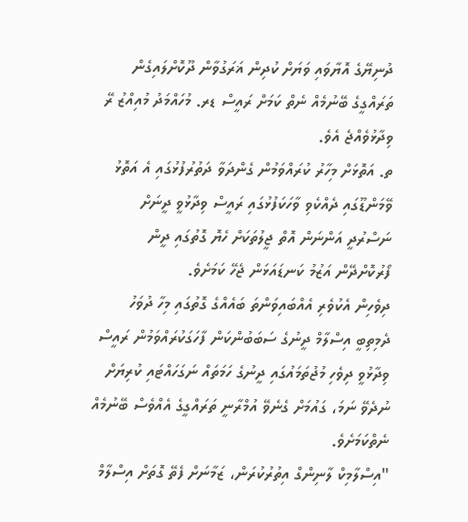ދުނިޔޭގެ އޮޔާވައި ވަޔަށް ކުދިން ޣަރަގުވާން ދޫކޮށްލައިގެން ތަރައްގީގެ ބޭނުމެއް ނެތް ކަމަށް ރައީސް ޑރ. މުހައްމަދު މުއިއްޒު ރޭ ވިދާޅުވެއްޖެ އެވެ.
ތ. އަތޮޅަށް މިހާރު ކުރައްވަމުން ގެންދަވާ ދަތުރުފުޅުގައި އެ އަތޮޅު ވޭމަންޑޫގައި ދެއްކެވި ވާހަކަފުޅުގައި ރައީސް ވިދާޅުވީ ދީނަށް ނަސްރުދީ އަންނަން އޮތް ޖީލުތަކަށް ހެޔޮ ގޮތުގައި ދީން ފޯރުކޮށްދޭން އަޒުމު ކަނޑައަޅަން ޖެހޭ ކަމަށެވެ.
ދިވެހިން އެކުވެރި އެއްބައިވަންތަ ބައެއްގެ ގޮތުގައި މިހާ ދުވަހު ދެމިތިބީ އިސްލާމް ދީނުގެ ސަބަބުންކަން ފާހަގަކުރައްވަމުން ރައީސް ވިދާޅުވީ ދިވެހި މުޖުތަމައުގައި ދީނުގެ ހަމަތައް ނަގަހައްޓައި ކުރިޔަށް ނުދެވޭ ނަމަ، ގައުމަށް ގެނެވޭ އުމްރާނީ ތަރައްގީގެ އެއްވެސް ބޭނުމެއް ނެތްކަމަށެވެ.
"އިސްލާމިކް ލާނިންގް އިތުރުކުރަން، ޒަމާނަށް ފެތޭ ގޮތަށް އިސްލާމް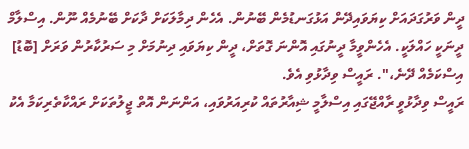ދީން ވަރުގަދައަށް ކިޔަވައިދޭން އަޅުގަނޑުމެން ބޭނުން. އެހެން ދިމާލަކަށް ދާކަށް ބޭނުމެއް ނޫން. އިސްލާމް ދީނަކީ ހައްލަކީ. އެހެންވީމާ ދީނުގައި އޮންނަ ގޮތަށް، ދީން ކިޔަވައި ދިނުމަށް މި ސަރުކާރުން ވަރަށް [ބޮޑު] އިސްކަމެއް ދޭނެ،". ރައީސް ވިދާޅުވި އެވެ.
ރައީސް ވިދާޅުވީ ރާއްޖޭގައި އިސްލާމީ ޝިއާރުތައް ކުރިއަރުވައި، އަންނަން އޮތް ޖީލުތަކަށް ރައްކާތެރިކަމާ އެކު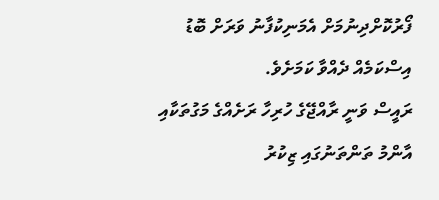ފޯރުކޮށްދިނުމަށް އެމަނިކުފާނު ވަރަށް ބޮޑު އިސްކަމެއް ދެއްވާ ކަމަށެވެ.
ރައީސް ވަނީ ރާއްޖޭގެ ހުރިހާ ރަށެއްގެ މަގުތަކާއި އާންމު ތަންތަނުގައި ޒިކުރު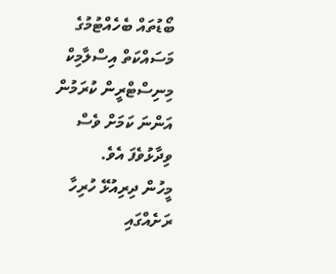ބޯޑުތައް ބެހެއްޓުމުގެ މަސައްކަތް އިސްލާމިކް މިނިސްޓްރީން ކުރަމުން އަންނަ ކަމަށް ވެސް ވިދާޅުވެފަ އެވެ.
މީހުން ދިރިއުޅޭ ހުރިހާ ރަށެއްގައި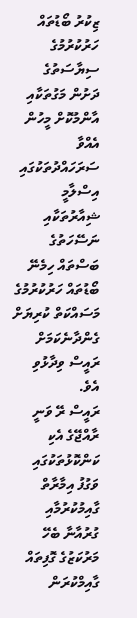ޒިކުރު ބޯޑުތައް ހަރުކުރުމުގެ ސިޔާސަތުގެ ދަށުން މަގުތަކާއި އާންމުކޮށް މީހުން އެއްވާ ސަރަހައްދުތަކުގައި އިސްލާމީ ޝިއާރުތަކާއި ނަސޭހަތުގެ ބަސްތައް ހިމެނޭ ބޯޑުތައް ހަރުކުރުމުގެ މަސައްކަތް ކުރިޔަށް ގެންދާނެކަމަށް ރައީސް ވިދާޅުވި އެވެ.
ރައީސް ރޭ ވަނީ ރާއްޖޭގެ އެކި ކަންކޮޅުތަކުގައި ވަގުފު އިމާރާތް ގާއިމުކުރުމާއި ގުރުއާނާ ބެހޭ މަރުކަޒުގެ ގޮފިތައް ގާއިމްކުރަން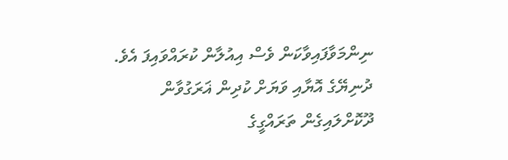ނިންމަވާފައިވާކަން ވެސް އިއުލާން ކުރައްވައިފަ އެވެ.
ދުނިޔޭގެ އޮޔާއި ވަޔަށް ކުދިން ޣަރަގުވާން ދޫކޮށްލައިގެން ތަރައްގީގެ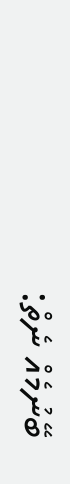ބޭނުމެއް ނެތް: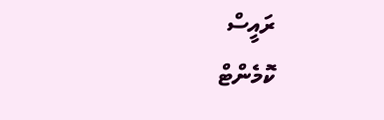ރައީސް
ކޮމެންޓް